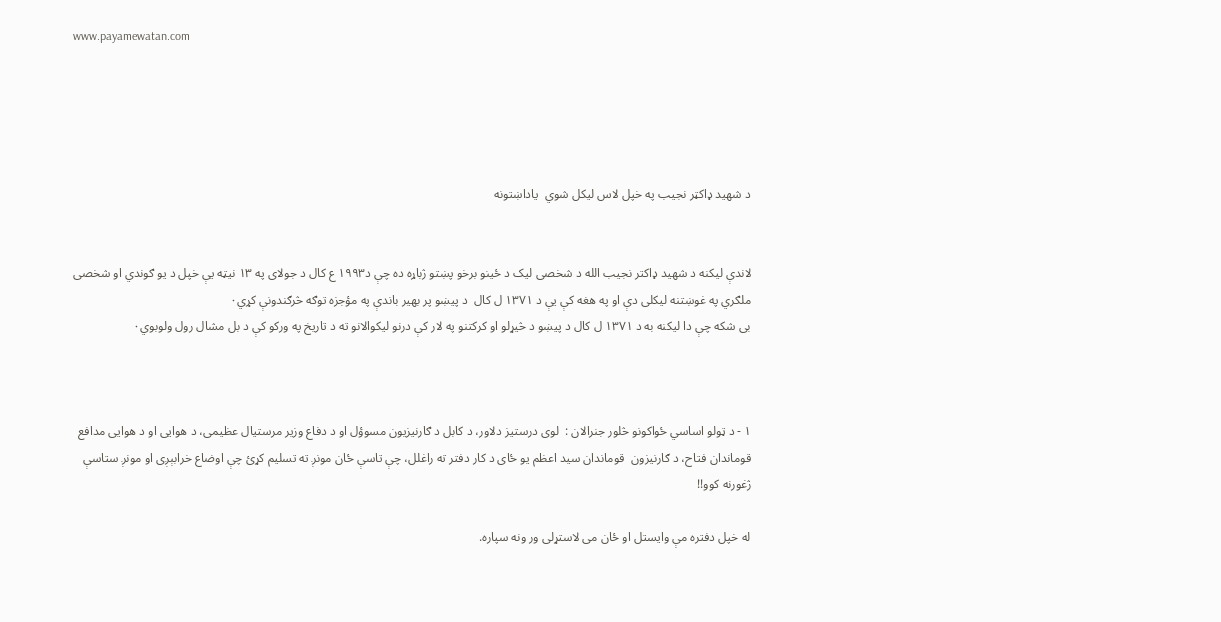www.payamewatan.com





د شهید ډاکټر نجيب په خپل لاس ليکل شوي  ياداښتونه


لاندې لیکنه د شهید ډاکتر نجیب الله د شخصی لیک د ځینو برخو پښتو ژباړه ده چې د١٩٩٣ ع کال د جولای په ١٣ نیټه یې خپل د یو ګوندي او شخصی ملګري په غوښتنه لیکلی دې او په هغه کې یې د ١٣٧١ ل کال  د پیښو پر بهیر باندې په مؤجزه توګه څرګندونې کړي٠
بی شکه چې دا لیکنه به د ١٣٧١ ل کال د پیښو د څیړلو او کرکتنو په لار کې درنو ليکوالانو ته د تاریخ په ورکو کې د بل مشال رول ولوبوي٠



١ - د ټولو اساسي ځواکونو څلور جنرالان :  لوی درستيز دلاور، د کابل د ګارنيزيون مسوؤل او د دفاع وزير مرستيال عظيمی، د هوايی او د هوايی مدافع قوماندان فتاح، د ګارنيزون  قوماندان سيد اعظم يو ځای د کار دفتر ته راغلل، چې تاسې ځان مونږ ته تسليم کړئ چې اوضاع خرابېږی او مونږ ستاسې ژغورنه کوو!!

له خپل دفتره مې وايستل او ځان می لاستړلی ور ونه سپاره.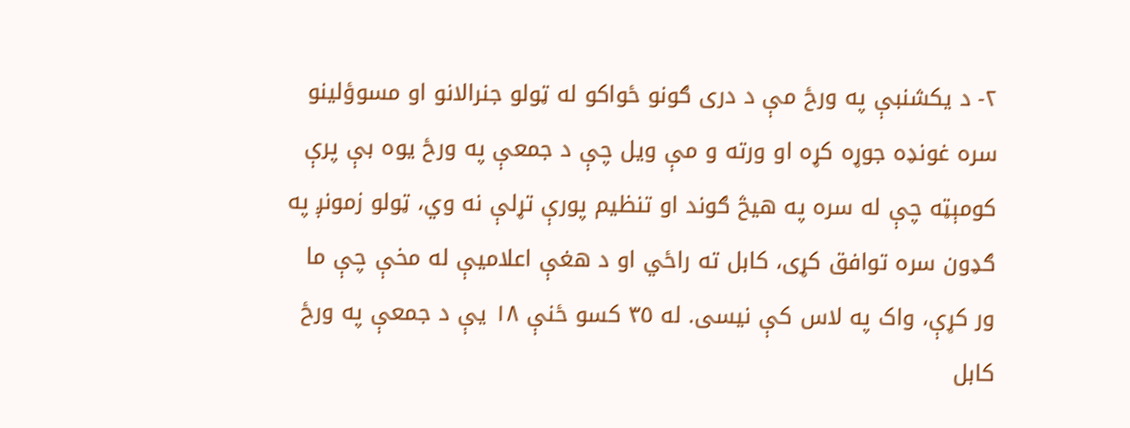٢- د يکشنبې په ورځ مې د دری ګونو ځواکو له ټولو جنرالانو او مسوؤلينو سره غونډه جوړه کړه او ورته و مې ويل چې د جمعې په ورځ يوه بې پرې کومېټه چې له سره په هيڅ ګوند او تنظيم پورې تړلې نه وي، ټولو زمونږ په ګډون سره توافق کړی، کابل ته راځي او د هغې اعلاميې له مخې چې ما ور کړې، واک په لاس کې نيسی. له ٣٥ کسو ځنې ١٨ يې د جمعې په ورځ کابل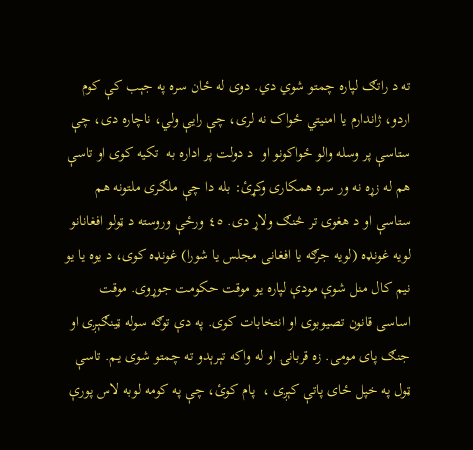ته د راتګ لپاره چمتو شوي دي. دوی له ځان سره په جېب کې کوم اردو، ژاندارم يا امنيتي ځواک نه لری، چې رايې ولي، ناچاره دی، چې ستاسې پر وسله والو ځواکونو او  د دولت پر اداره به  تکيه کوی او تاسې هم له زړه نه ور سره همکاری وکړئ: بله دا چې ملګری ملتونه هم ستاسې او د هغوی تر څنګ ولاړ دی. ٤٥ ورځې وروسته د ټولو افغانانو لويه غونډه (لويه جرګه يا افغانی مجلس يا شورا) غونډه کوی، د يوه يا يو نيم کال منل شوې مودې لپاره يو موقت حکومت جوړوی. موقت اساسی قانون تصيوبوی او انتخابات کوی. په دې توګه سوله ټينګېږی او جنګ پای مومی. زه قربانۍ او له واکه تېرېدو ته چمتو شوی يـم. تاسې ټول په خپل ځای پاتې کېږی ،  پام کوئ، چې په کومه لوبه لاس پورې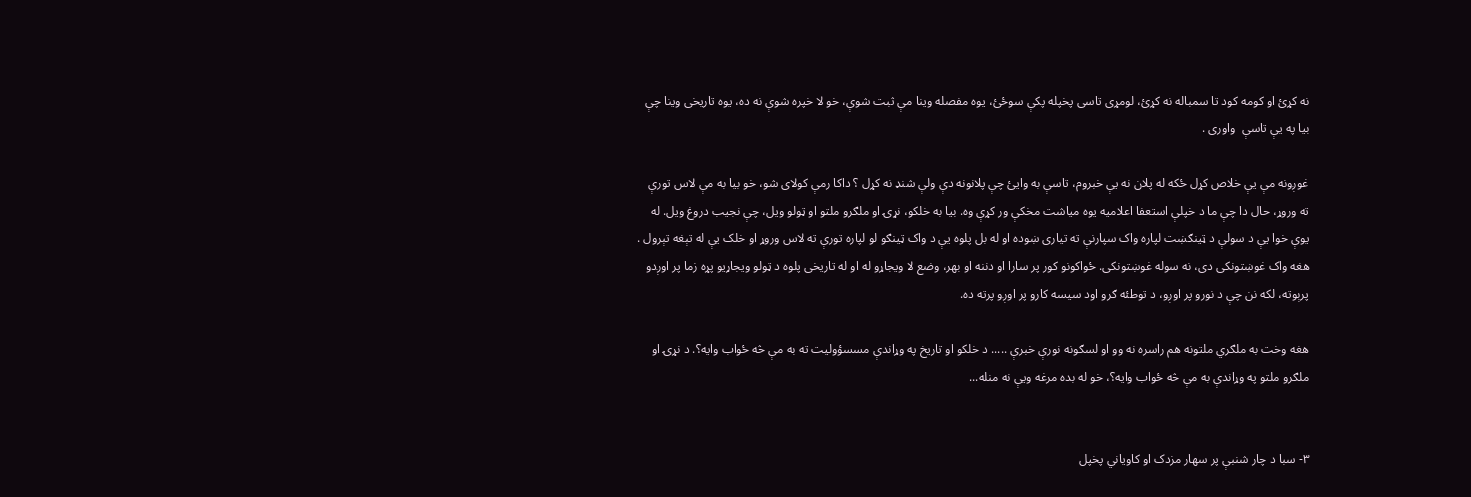نه کړئ او کومه کود تا سمباله نه کړئ، لومړی تاسی پخپله پکې سوځئ، يوه مفصله وينا مې ثبت شوې، خو لا خپره شوې نه ده، يوه تاريخی وينا چې بيا په يې تاسې  واوری .

غوږونه مې يې خلاص کړل ځکه له پلان نه يې خبروم، تاسې به وايئ چې پلانونه دې ولې شنډ نه کړل ؟ داکا رمې کولای شو، خو بيا به مې لاس تورې ته وروړ، حال دا چې ما د خپلې استعفا اعلاميه يوه مياشت مخکې ور کړې وه. بيا به خلکو، نړۍ او ملګرو ملتو او ټولو ويل، چې نجيب دروغ ويل. له يوې خوا يې د سولې د ټينګښت لپاره واک سپارنې ته تياری ښوده او له بل پلوه يې د واک ټينګو لو لپاره تورې ته لاس وروړ او خلک يې له تېغه تېرول . هغه واک غوښتونکی دی، نه سوله غوښتونکی. ځواکونو کور پر سارا او دننه او بهر، وضع لا ويجاړو له او له تاريخی پلوه د ټولو ويجاړيو پړه زما پر اوږدو پرېوته، لکه نن چې د نورو پر اوږو، د توطئه ګرو اود سيسه کارو پر اوږو پرته ده.

هغه وخت به ملګري ملتونه هم راسره نه وو او لسګونه نورې خبرې ..... د خلکو او تاريخ په وړاندې مسسؤوليت ته به مې څه ځواب وايه؟. د نړۍ او ملګرو ملتو په وړاندې به مې څه ځواب وايه؟، خو له بده مرغه ويې نه منله...


٣- سبا د چار شنبې پر سهار مزدک او کاوياني پخپل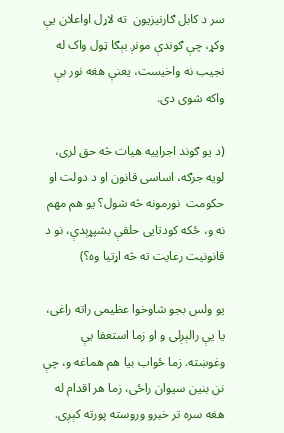سر د کابل ګارنيزيون  ته لاړل اواعلان يې وکړ، چې ګوندې مونږ بېګا ټول واک له نجيب نه واخيست، يعنې هغه نور بې واکه شوی دی.

(د يو ګوند اجراييه هيات څه حق لری، لويه جرګه، اساسی قانون او د دولت او حکومت  نورمونه څه شول؟ يو هم مهم نه و، ځکه کودتايی حلقې بشپړېدې، نو د قانونيت رعايت ته څه اړتيا وه؟)

يو ولس بجو شاوخوا عظيمی راته راغی، يا يې رالېږلی و او زما استعفا يې وغوښته. زما ځواب بيا هم هماغه و، چې نن بنين سيوان راځی، زما هر اقدام له هغه سره تر خبرو وروسته پورته کېږی.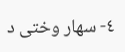٤- سهار وختی د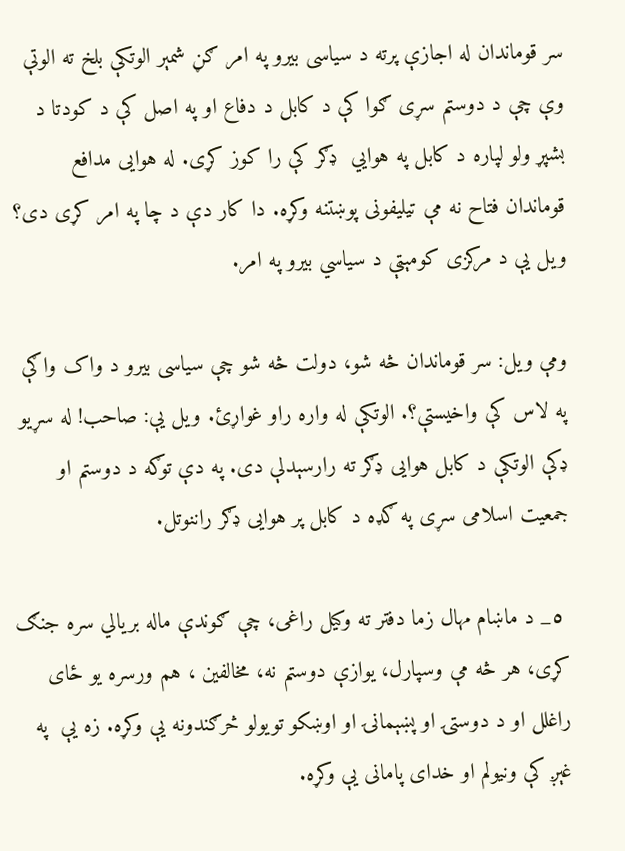سر قوماندان له اجازې پرته د سياسی بيرو په امر ګڼ شمېر الوتکې بلخ ته الوتې وې چې د دوستم سړی ګوا کې د کابل د دفاع او په اصل کې د کودتا د بشپړ ولو لپاره د کابل په هوايي  ډګر کې را کوز کړی. له هوايی مدافع  قوماندان فتاح نه مې تيليفونی پوښتنه وکړه. دا کار دې د چا په امر کړی دی؟ ويل يې د مرکزی کومېټې د سياسي بيرو په امر.

ومې ويل: سر قوماندان څه شو، دولت څه شو چې سياسی بيرو د واک واګې په لاس کې واخيستې؟. الوتکې له واره راو غواړئ. ويل يې: صاحب! له سړيو  ډکې الوتکې د کابل هوايی ډګر ته رارسېدلې دی. په دې توګه د دوستم او جمعيت اسلامی سړی په ګډه د کابل پر هوايی ډګر راننوتل.

 ٥_ د ماښام مهال زما دفتر ته وکيل راغی، چې ګوندې ماله بريالي سره جنګ کړی، هر څه مې وسپارل، يوازې دوستم نه، مخالفين ، هم ورسره يو ځای راغلل او د دوستۍ او پښېمانۍ او اوښکو تويولو څرګندونه يې وکړه. زه يې  په غېږ کې ونيولم او خدای پامانی يې وکړه.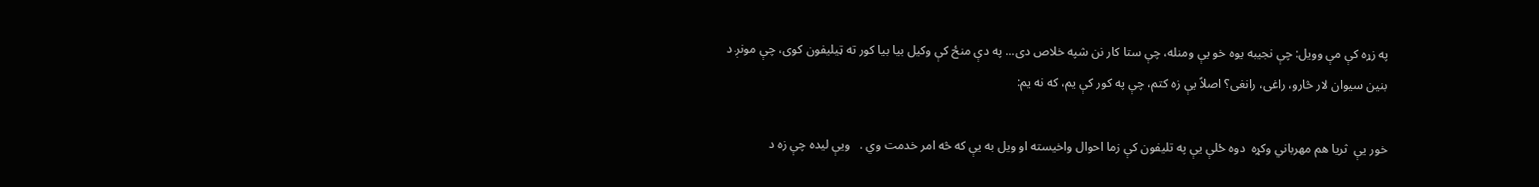په زړه کې مې وويل: چې نجيبه يوه خو يې ومنله، چې ستا کار نن شپه خلاص دی... په دې منځ کې وکيل بيا بيا کور ته ټيليفون کوی، چې مونږ د بنين سيوان لار څارو، راغی، رانغی؟ اصلاً يې زه کتم، چې په کور کې يم، که نه يم:

خور يې  ثريا هم مهرباني وکړه  دوه ځلې يې په تليفون کې زما احوال واخيسته او ويل به يې که څه امر خدمت وي .   ويې ليده چې زه د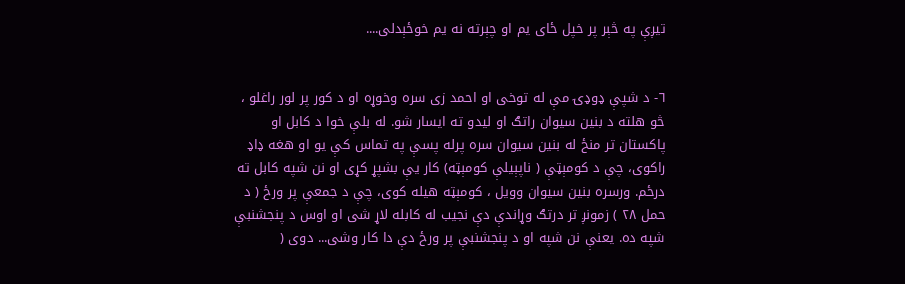تيږې په څېر پر خپل ځای يم او چېرته نه يم خوځېدلی....


٦- د شپې ډوډۍ مې له توخی او احمد زی سره وخوړه او د کور پر لور راغلو ، څو هلته د بنين سيوان راتګ او ليدو ته ايسار شو. له بلې خوا د کابل او پاکستان تر منځ له بنين سيوان سره پرله پسې په تماس کې يو او هغه ډاډ راکوی، چې د کومېټې ( ناپېيلې کومېټه) کار يې بشپړ کړی او نن شپه کابل ته درځم. ورسره بنين سيوان وويل ، کومېټه هيله کوی، چې د جمعې پر ورځ ( د حمل ٢٨ ) زمونږ تر درتګ وړاندې دې نجيب له کابله لاړ شی او اوس د پنجشنبې شپه ده. يعنې نن شپه او د پنجشنبې پر ورځ دې دا کار وشی... دوی (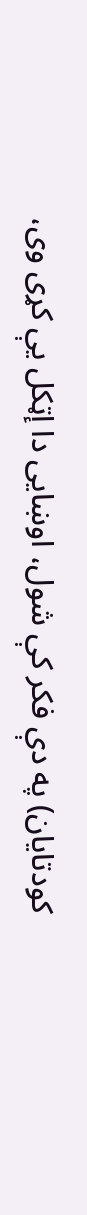کودتايان) په دې فکر کې شول، اوښايی دا إټکل يې کړی وی،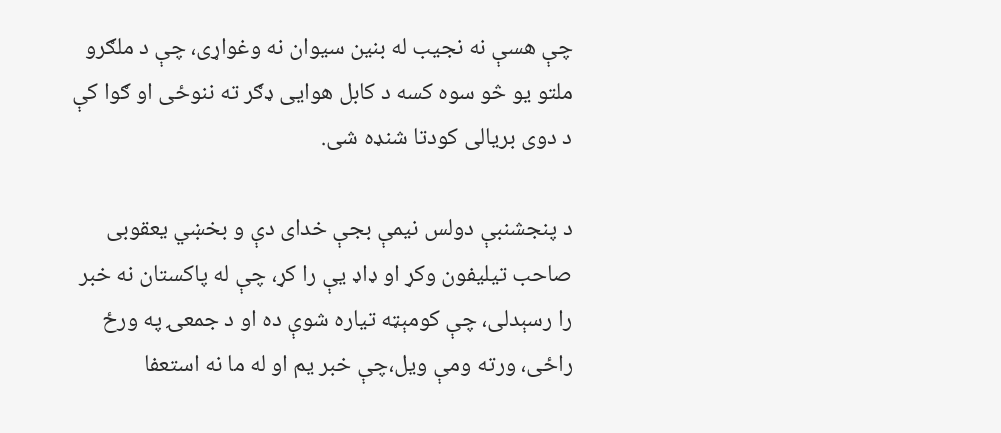چې هسې نه نجيب له بنين سيوان نه وغواړی، چې د ملګرو ملتو يو څو سوه کسه د کابل هوايی ډګر ته ننوځی او ګوا کې د دوی بريالی کودتا شنډه شی.

د پنجشنبې دولس نيمې بجې خدای دې و بخښي يعقوبی صاحب تيليفون وکړ او ډاډ يې را کړ، چې له پاکستان نه خبر را رسېدلی، چې کومېټه تياره شوې ده او د جمعۍ په ورځ راځی، ورته ومې ويل،چې خبر يم او له ما نه استعفا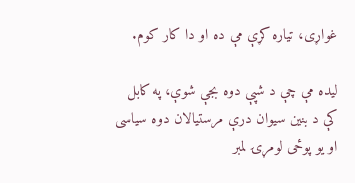غواړی، تياره کړې مې ده او دا کار کوم.

ليده مې چې د شپې دوه بجې شوې، په کابل کې د بنين سيوان درې مرستيالان دوه سياسی او يو پوځی لومړۍ لمبر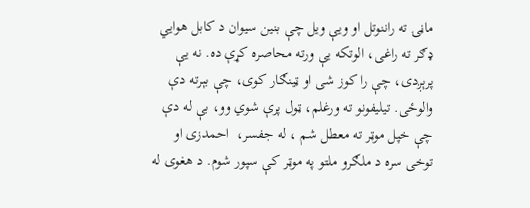ماڼۍ ته راننوتل او ويې ويل چې بنين سيوان د کابل هوايي ډګر ته راغی، الوتکه يې ورته محاصره کړې ده. نه يې پرېږدی، چې را کوز شی او ټينګار کوی، چې بېرته دې والوځی. تيليفونو ته ورغلم، ټول پرې شوي وو، بې له دې چې خپل موټر ته معطل شم ، له جفسر،  احمدزی او توخی سره د ملګرو ملتو په موټر کې سپور شوم. د هغوی له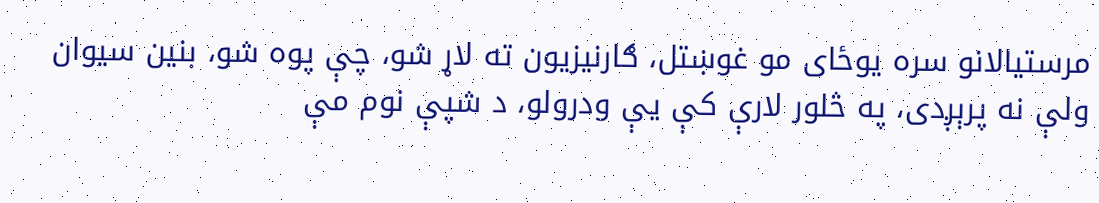مرستيالانو سره يوځای مو غوښتل، ګارنيزيون ته لاړ شو، چې پوه شو، بنين سيوان ولې نه پرېږدی، په څلور لارې کې يې ودرولو، د شپې نوم مې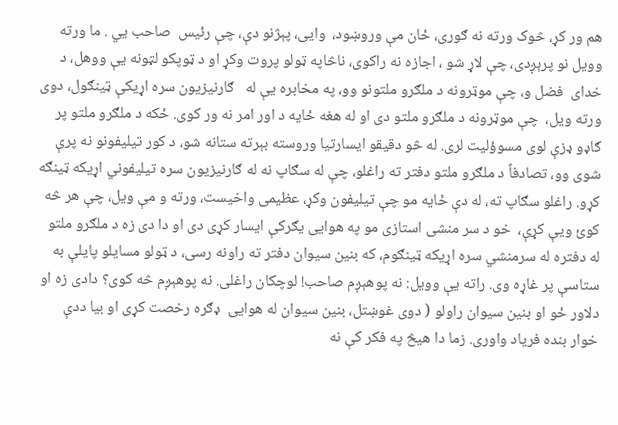هم ور کړ، څوک ورته نه ګوری، ځان مې وروښود،  وايی، پېژنو دې، چې رئيس  صاحب يي . ما ورته وويل نو پرېږدی، چې لاړ شو ، اجازه نه راکوی، ناڅاپه ټولو پروت وکړ او د ټوپکو لټونه يې ووهل، د خدای  فضل و، چې موټرونه د ملګرو ملتونو وو، په مخابره يې له   ګارنيزيون سره اړيکې ټينګول، دوی ورته ويل،  چې موټرونه د ملګرو ملتو دی او له هغه ځايه د اور امر نه ور کوی. ځکه د ملګرو ملتو پر ګاډو ډزې لوی مسوؤليت لری. له څو دقيقو ايسارتيا وروسته بېرته ستانه شو، د کور تيليفونو نه پرې شوی وو، تصادفاً د ملګرو ملتو دفتر ته راغلو، چې له سګاپ نه له ګارنيزيون سره تيليفوني اړيکه ټينګه کړو. راغلو سګاپ ته، له دې ځايه مو چې تيليفون وکړ، عظيمی واخيست، ورته و مې ويل، چې هر څه کوئ ويې کړې،  خو د سر منشی استازی مو په هوايی يګرکې ايسار کړی دی او دا دی زه د ملګرو ملتو له دفتره له سرمنشي سره اړيکه ټينګوم، که بنين سيوان دفتر ته راونه رسی، د ټولو مسايلو پايلې به ستاسې پر غاړه وی. راته يې وويل: نه پوهېږم صاحب! لوچکان راغلی. نه پوهېږم څه کوی؟ دادی زه او دلاور ځو او بنين سيوان راولو ( دوی غوښتل، بنين سيوان له هوايی  ډګره رخصت کړی او بيا ددې خوار بنده فرياد واوری. زما دا هيڅ په فکر کې نه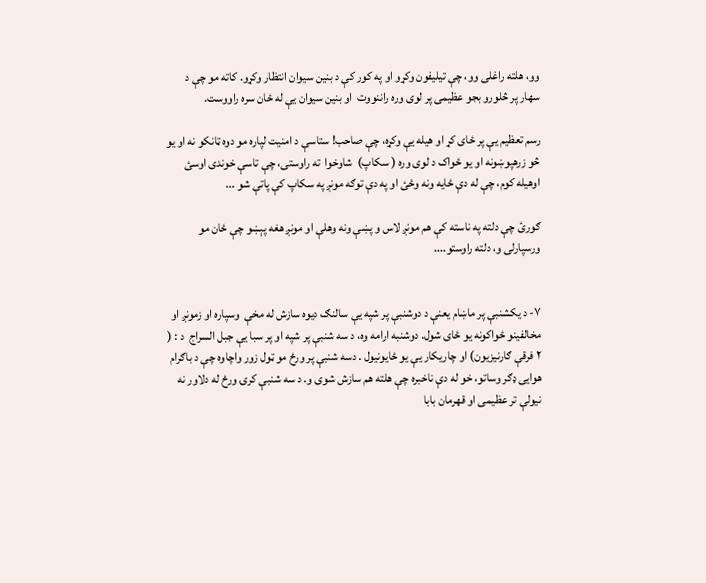وو، هلته راغلی وو، چې تيليفون وکړو او په کور کې د بنين سيوان انتظار وکړو. کاته مو چې د سهار پر څلورو بجو عظيمی پر لوی وره راننووت  او بنين سيوان يې له ځان سره راووست.

رسم تعظيم يې پر ځای کړ او هيله يې وکړه، چې صاحب! ستاسې د امنيت لپاره مو دوه ټانکو نه او يو څو زرهپوښونه او يو ځواک د لوی وره ( سکاپ)  شاوخوا  ته راوستی، چې تاسې خوندی اوسئ اوهيله کوم، چې له دې ځايه ونه وځئ او په دې توګه مونږ په سکاپ کې پاتې شو ...

ګورئ چې دلته په ناسته کې هم مونږ لاس و پښې ونه وهلې او مونږ هغه پېښو چې ځان مو ورسپارلی و، دلته راوستو....


٧- د يکشنبې پر ماښام يعنې د دوشنبې پر شپه يې سالنګ ديوه سازش له مخې  وسپاره او زمونږ او مخالفينو ځواکونه يو ځای شول. دوشنبه ارامه وه، د سه شنبې پر شپه او پر سبا يې جبل السراج  د : ( ٢ فرقې ګارنيزيون) او چاريکار يې يو ځایونيول . دسه شنبې پر ورځ مو ټول زور واچاوه چې د باګرام هوايی ډګر وساتو، خو له دې ناخبره چې هلته هم سازش شوی و. د سه شنبې کرۍ ورځ له دلاور نه نيولې تر عظيمی او قهرمان بابا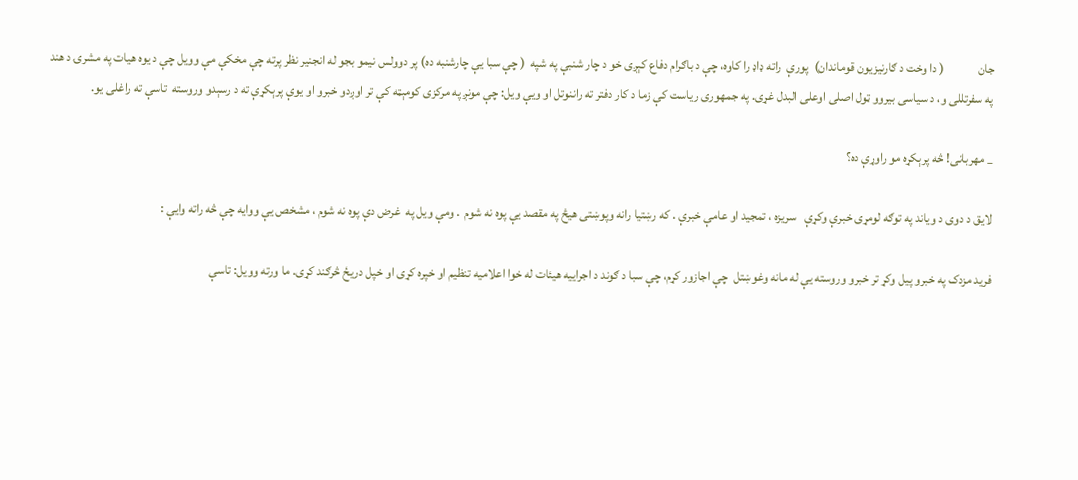جان             ( دا وخت د ګارنيزيون قوماندان)  پورې  راته ډاډ را کاوه، چې د باګرام دفاع کېږی خو د چار شنبې په شپه  ( چې سبا يې چارشنبه ده) پر دوولس نيمو بجو له انجنير نظر پرته چې مخکې مې وويل چې د يوه هيات په مشرۍ د هند په سفرتللی و، د سياسی بيروو ټول اصلی اوعلی البدل غړی. په جمهوری رياست کې زما د کار دفتر ته راننوتل او ويې ويل: چې مونږ په مرکزی کومېټه کې تر اوږدو خبرو او يوې پرېکړې ته د رسېدو وروسته  تاسې ته راغلی يو.

_ مهربانی! څه پرېکړه مو راوړې ده؟

لايق د دوی د وياند په توګه لومړی خبرې وکړې   سريزه ، تمجيد او عامې خبرې . که رښتيا رانه وپوښتی هيڅ په مقصد يې پوه نه شوم  . ومې ويل په  غرض دې پوه نه شوم ، مشخص يې ووايه چې څه راته وايې :

فريد مزدک په خبرو پيل وکړ تر خبرو وروسته يې له مانه وغوښتل  چې اجازور کړم، چې سبا د ګوند د اجراييه هيئات له خوا اعلاميه تنظيم او خپره کړی او خپل دريځ څرګند کړی. ما ورته وويل: تاسې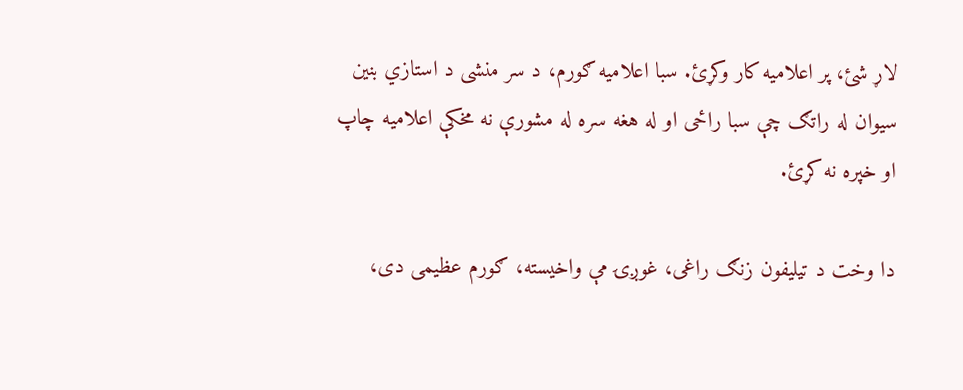لاړ شئ، پر اعلاميه کار وکړئ. سبا اعلاميه ګورم، د سر منشی د استازي بنين سيوان له راتګ چې سبا راځی او له هغه سره له مشورې نه مخکې اعلاميه چاپ او خپره نه کړئ.

دا وخت د تيليفون زنګ راغی، غوږۍ مې واخيسته، ګورم عظيمی دی،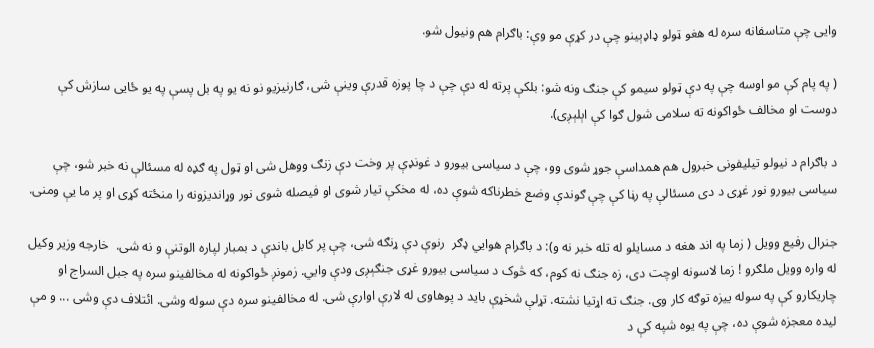وايی چې متاسفانه سره له هغو ټولو ډاډېينو چې در کړې مو وې: باګرام هم ونيول شو.

( په پام کې مو اوسه چې په دې ټولو سيمو کې جنګ ونه شو: بلکې پرته له دې چې د چا پوزه قدرې وينې شی، ګارنيزيو نو نه يو په بل پسې په يو ځايی سازش کې دوست او مخالف ځواکونه ته سلامی شول ګوا کې اېلېږی).

د باګرام د نيولو تيليفونی خبرول هم همداسې جوړ شوی وو، چې د سياسی بيورو د غونډې پر وخت دې زنګ ووهل شی او ټول په ګډه له مسئالې نه خبر شو، چې سياسی بيورو نور غړی د دی مسئالې په رڼا کې چې ګوندې وضع خطرناکه شوې ده، له مخکې تيار شوی او فيصله شوی نور وړانديزونه را منځته کړی او پر ما يې ومنی.

جنرال رفيع وويل ( زما په اند هغه د مسايلو له تله خبر نه و): د باګرام هوايي ډګر  رنوې دې ړنګه شی، چې پر کابل باندې د بمبار لپاره الوتنې و نه شی.  خارجه وزير وکيل له واره وويل ملګرو ! زما لاسونه اوچت دی، زه جنګ نه کوم، که څوک د سياسی بيورو غړی جنګېږی ودې وايي. زمونږ ځواکونه له مخالفينو سره په جبل السراج او چاريکارو کې په سوله ييزه توګه کار وی. جنګ ته اړتيا نشته. تړلې شخړې بايد د پوهاوی له لارې اوارې شی. له مخالفينو سره دې سوله وشی. ائتلاف دې وشی ... و مې ليده معجزه شوې ده، چې په يوه شپه کې د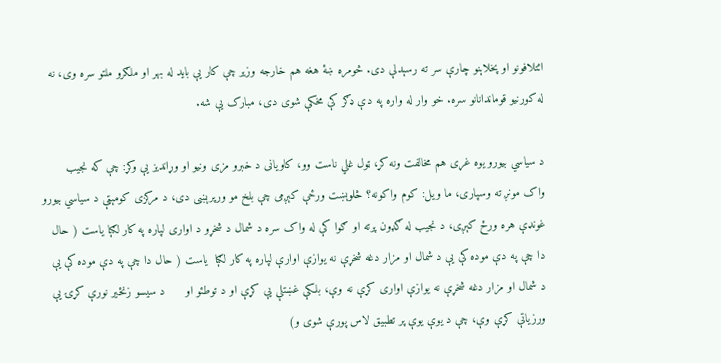ائتلافونو او پخلاېنو چارې سر ته رسېدلې دی. څومره ښۀ هغه هم خارجه وزير چې کار يې بايد له بهر او ملګرو ملتو سره وی، نه له کورنيو قوماندانانو سره. خو وار له واره په دې ډګر کې مخکې شوی دی، مبارک يې شه.

د سياسي بيورو يوه غړی هم مخالفت ونه کړ، ټول غلي ناست وو، کاويانی د خبرو مزی ونيو او وړانديز يې وکړ: چې که نجيب واک مونږ ته وسپاری، ما ويل: کوم واکونه؟ څلوېښت ورځې کېږمی چې بلخ مو ورپرېښی دی، د مرکزی کومېټې د سياسي بيورو غونډې هره ورځ کېږی، د نجيب له ګډون پرته او ګوا کې له واک سره د شمال د شخړو د اواری لپاره په کار لګېا ياست ( حال دا چې په دې موده کې يې د شمال او مزار دغه شخړې نه يوازې اوارې لپاره په کار لګېا  ياست ( حال دا چې په دې موده کې يې د شمال او مزار دغه شخړې نه يوازې اواری کړې نه وې، بلکې غښتلې يې کړې او د توطئو او      د سيسو زنځير نورې کړۍ يې ورزياتې کړې وې، چې د يوې يوې پر تطبيق لاس پورې شوی و)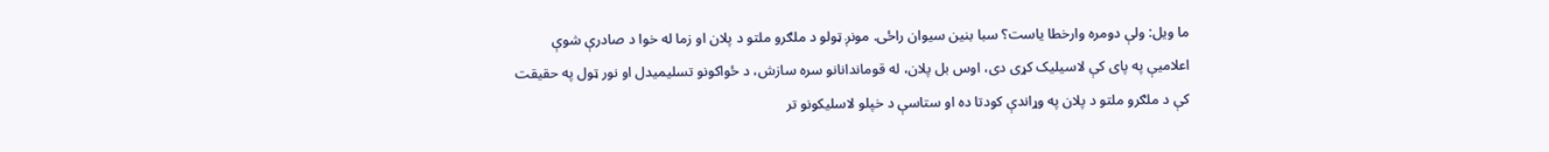ما ويل: ولې دومره وارخطا ياست؟ سبا بنين سيوان راځی. مونږ ټولو د ملګرو ملتو د پلان او زما له خوا د صادرې شوې اعلاميې په پای کې لاسيليک کړی دی، اوس بل پلان، له قوماندانانو سره سازش، د ځواکونو تسليميدل او نور ټول په حقيقت کې د ملګرو ملتو د پلان په وړاندې کودتا ده او ستاسې د خپلو لاسليکونو تر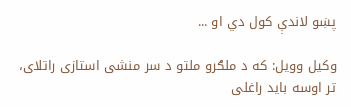پښو لاندې کول دي او ...

وکيل وويل: که د ملګرو ملتو د سر منشی استازی راتلای، تر اوسه بايد راغلی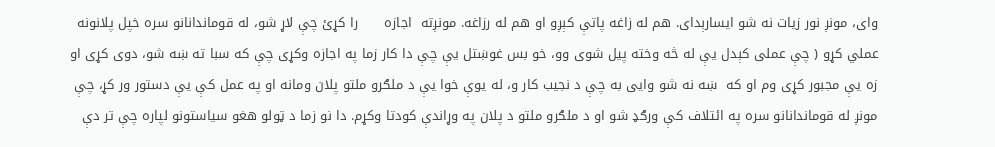وای، مونږ نور زيات نه شو ايسارېدای. هم له زاغه پاتې کېږو او هم له رزاغه. مونږته  اجازه      را کړئ چې لاړ شو، له قوماندانانو سره خپل پلانونه عملي کړو ( چې عملی کېدل يې له څه وخته پيل شوی وو، خو بس غوښتل يې چې دا کار زما په اجازه وکړی چې که سبا ته ښه شو، دوی کړی او زه يې مجبور کړی وم او که  ښه نه شو وايی به چې د نجيب کار و، له يوې خوا يې د ملګرو ملتو پلان ومانه او په عمل کې يې دستور ور کړ، چې مونږ له قوماندانانو سره په ائتلاف کې ورګډ شو او د ملګرو ملتو د پلان په وړاندې کودتا وکړم. دا نو زما د ټولو هغو سياستونو لپاره چې تر دې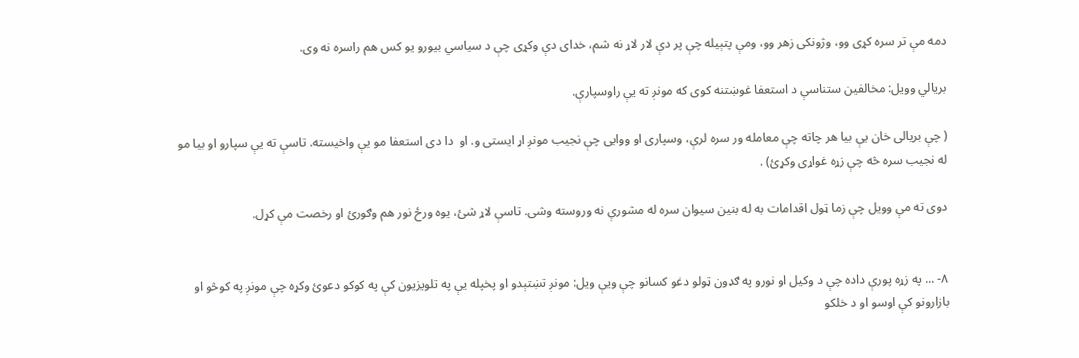دمه مې تر سره کړی وو، وژونکی زهر وو، ومې پتېيله چې پر دې لار لاړ نه شم، خدای دې وکړی چې د سياسي بيورو يو کس هم راسره نه وی.

بريالي وويل: مخالفين ستناسې د استعفا غوښتنه کوی که مونږ ته يې راوسپارې.

( چې بريالی خان يې بيا هر چاته چې معامله ور سره لرې، وسپاری او ووايی چې نجيب مونږ اړ ايستی و. او  دا دی استعفا مو يې واخيسته. تاسې ته يې سپارو او بيا مو له نجيب سره څه چې زړه غواړی وکړئ) .

دوی ته مې وويل چې زما ټول اقدامات به له بنين سيوان سره له مشورې نه وروسته وشی. تاسې لاړ شئ، يوه ورځ نور هم وګورئ او رخصت مې کړل.


٨- ... په زړه پورې داده چې د وکيل او نورو په ګډون ټولو دغو کسانو چې ويې ويل: مونږ تښتېدو او پخپله يې په تلويزيون کې په کوکو دعوئ وکړه چې مونږ په کوڅو او بازارونو کې اوسو او د خلکو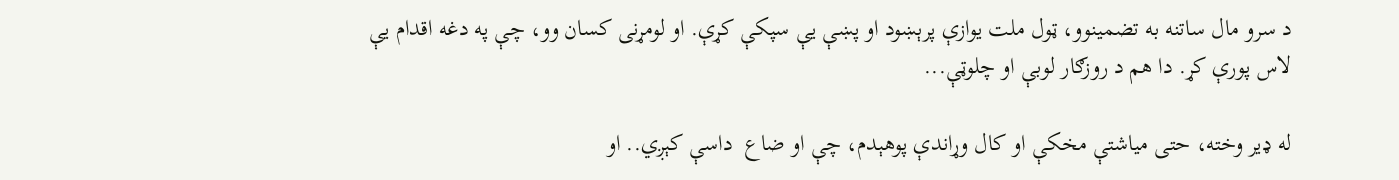د سرو مال ساتنه به تضمينوو، ټول ملت يوازې پرېښود او پښې يې سپکې کړې. او لومړنی کسان وو، چې په دغه اقدام يې لاس پورې کړ. دا هم د روزګار لوبې او چلوټې...

له ډير وخته، حتی مياشتې مخکې او کال وړاندې پوهېدم، چې او ضاع  داسې کېږي.. او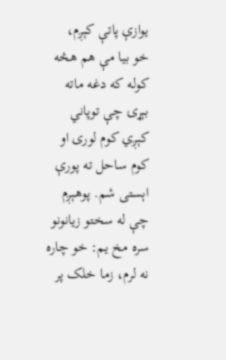يوازې پاتې کېږم،  خو بيا مې هم هڅه کوله که دغه ماته بېړۍ چې توپاني کېږي کوم لوری او کوم ساحل ته پورې اېستی شم. پوهېږم چې له سختو زيانونو سره مخ يم: خو چاره نه لرم، زما خلک پر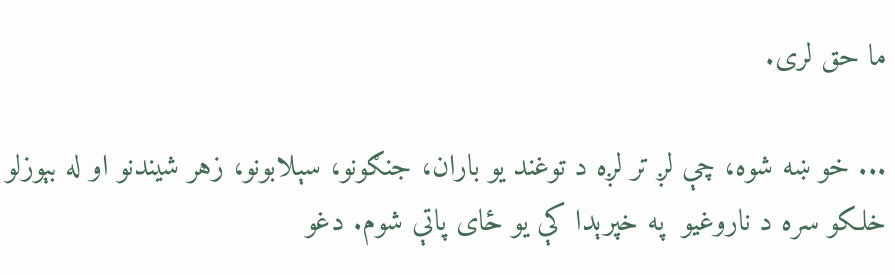ما حق لری.

... خو ښه شوه، چې لږ تر لږه د توغند يو باران، جنګونو، سېلابونو، زهر شيندنو او له بېوزلو خلکو سره د ناروغيو  په خپرېدا کې يو ځای پاتې شوم. دغو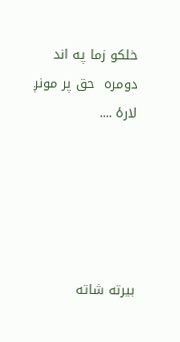خلکو زما په اند دومره  حق پر مونږ لارۀ ....





بیرته شاته